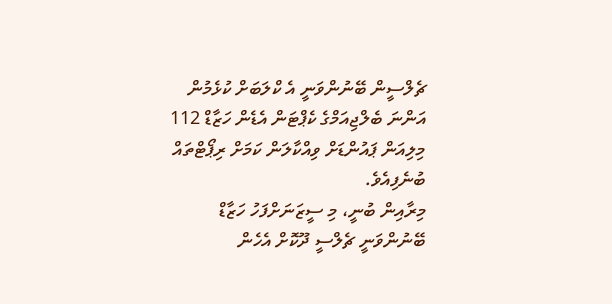ޗެލްސީން ބޭނުންވަނީ އެ ކްލަބަށް ކުޅެމުން އަންނަ ބެލްޖިއަމްގެ ކެޕްޓަން އެޑެން ހަޒާޑް 112 މިލިއަން ޕައުންޑަށް ވިއްކާލަން ކަމަށް ރިޕޯޓްތައް ބުނެފިއެވެ.
މިރާއިން ބުނީ، މި ސީޒަނަށްފަހު ހަޒާޑް ބޭނުންވަނީ ޗެލްސީ ދޫކޮށް އެހެން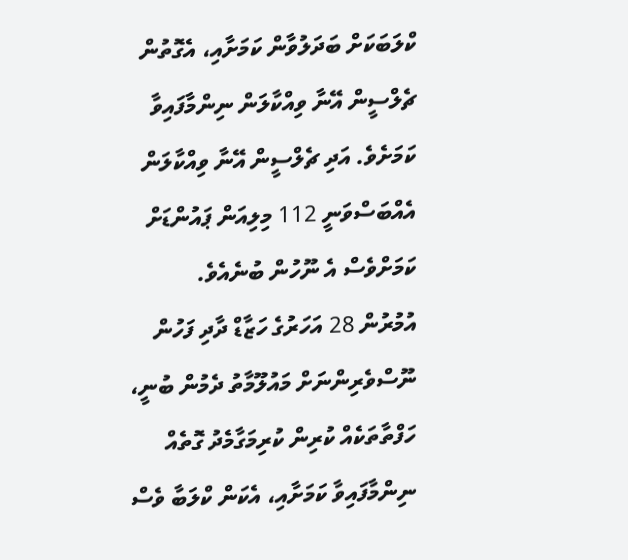ކްލަބަކަށް ބަދަލުވާން ކަމަށާއި، އެގޮތުން ޗެލްސީން އޭނާ ވިއްކާލަން ނިންމާފައިވާ ކަމަށެވެ. އަދި ޗެލްސީން އޭނާ ވިއްކާލަން އެއްބަސްވަނީ 112 މިލިއަން ޕައުންޑަށް ކަމަށްވެސް އެ ނޫހުން ބުނެއެވެ.
އުމުރުން 28 އަހަރުގެ ހަޒާޑް ދާދި ފަހުން ނޫސްވެރިންނަށް މައުލޫމާތު ދެމުން ބުނީ، ހަފްތާތަކެއް ކުރިން ކުރިމަގާމެދު ގޮތެއް ނިންމާފައިވާ ކަމަށާއި، އެކަން ކްލަބާ ވެސް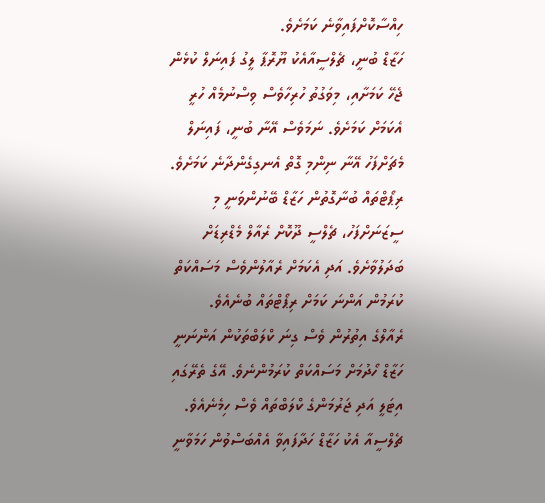ހިއްސާކޮށްފައިވާނެ ކަމަށެވެ.
ހަޒާޑް ބުނީ، ޗެލްސީއާއެކު ޔޫރޮޕާ ލީގު ފައިނަލް ކުޅެން ޖެހޭ ކަމަށާއި، މިވަގުތު ހުރިހާވެސް ވިސްނުމެއް ހުރީ އެކަމަށް ކަމަށެވެ. ނަމަވެސް އޭނާ ބުނީ، ފައިނަލް މެޗަށްފަހު އޭނާ ނިންމި ގޮތް އެނގިގެންދާނެ ކަމަށެވެ.
ރިޕޯޓްތައް ބުނާގޮތުން ހަޒާޑް ބޭނުންވަނީ މި ސީޒަނަށްފަހު، ޗެލްސީ ދޫކޮށް ރެއާލް މެޑްރިޑަށް ބަދަލުވާށެވެ. އަދި އެކަމަށް ރެއާލުންވެސް މަސައްކަތް ކުރަމުން އަންނަ ކަމަށް ރިޕޯޓްތައް ބުނެއެވެ.
ރެއާލްގެ އިތުރުން ވެސް ގިނަ ކްލަބްތަކުން އަންނަނީ ހަޒާޑް ހޯދުމަށް މަސައްކަތް ކުރަމުންނެވެ. އޭގެ ތެރޭގައި އިޓަލީ އަދި ޖަރުމަންގެ ކްލަބްތައް ވެސް ހިމެނެއެވެ. ޗެލްސީއާ އެކު ހަޒާޑް ހަދާފައިވާ އެއްބަސްވުން ހަމަވާނީ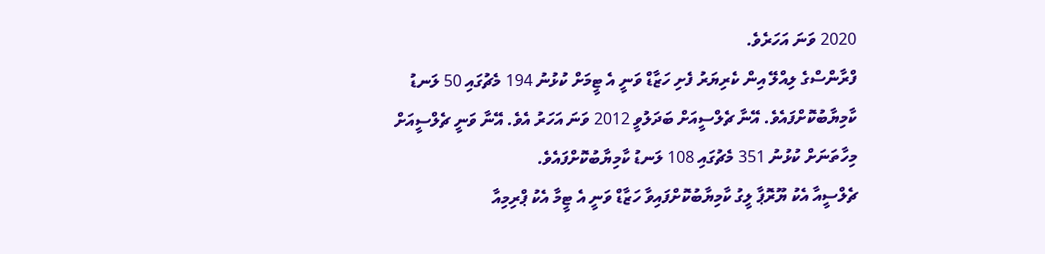2020 ވަނަ އަހަރެވެ.
ފްރާންސްގެ ލިއްލޭ އިން ކެރިޔަރު ފެށި ހަޒާޑް ވަނީ އެ ޓީމަށް ކުޅުނު 194 މެޗުގައި 50 ލަނޑު ކާމިޔާބުކޮށްފައެވެ. އޭނާ ޗެލްސީއަށް ބަދަލުވީ 2012 ވަނަ އަހަރު އެވެ. އޭނާ ވަނީ ޗެލްސީއަށް މިހާތަނަށް ކުޅުނު 351 މެޗުގައި 108 ލަނޑު ކާމިޔާބުކޮށްފައެވެ.
ޗެލްސީއާ އެކު ޔޫރޮޕާ ލީގު ކާމިޔާބުކޮށްފައިވާ ހަޒާޑް ވަނީ އެ ޓީމާ އެކު ޕްރިމިއާ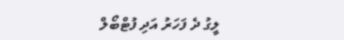ލީގު ދެ ފަހަރު އަދި ފުޓްބޯލް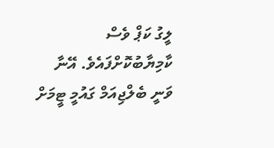ލީގު ކަޕް ވެސް ކާމިޔާބުކޮށްފައެވެ. އޭނާ ވަނީ ބެލްޖިއަމް ގައުމީ ޓީމަށް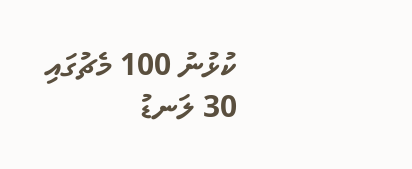ކުޅުނު 100 މެޗުގައި 30 ލަނޑު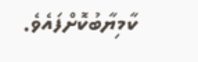ކާމިޔާބުކޮށްފައެވެ.